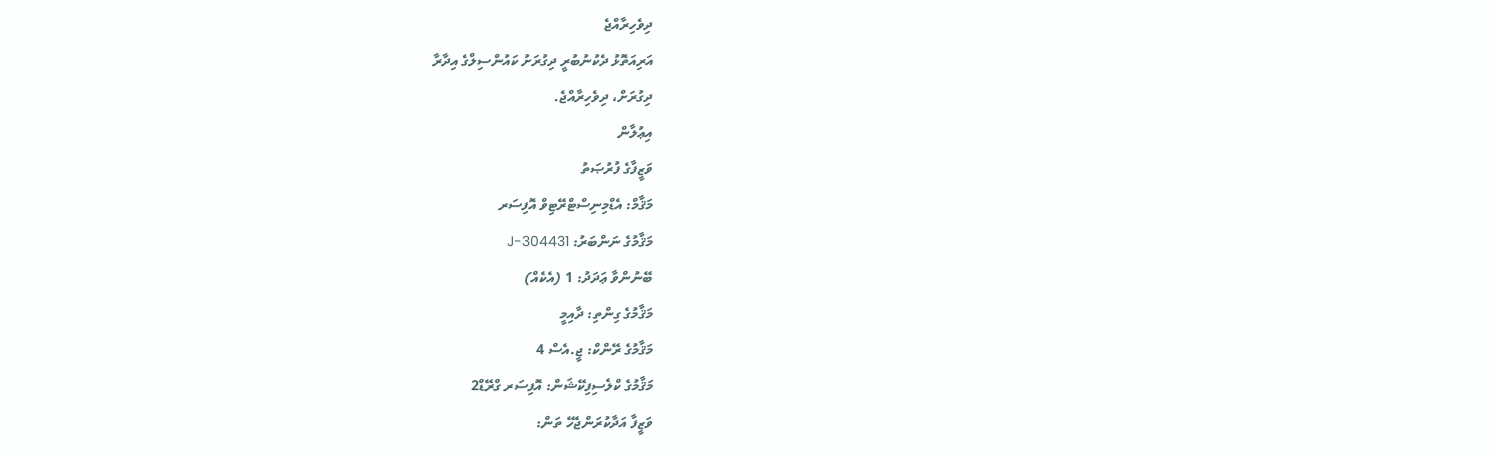ދިވެހިރާއްޖެ
އަރިއަތޮޅު ދެކުނުބުރީ ދިގުރަށު ކައުންސިލްގެ އިދާރާ
ދިގުރަށް، ދިވެހިރާއްޖެ.
އިޢުލާން
ވަޒީފާގެ ފުރުޞަތު
މަޤާމް: އެޑްމިނިސްޓްރޭޓިވް އޮފިސަރ
މަޤާމުގެ ނަންބަރު: J-304431
ބޭނުންވާ ޢަދަދު: 1 (އެކެއް)
މަޤާމުގެ ގިންތި: ދާއިމީ
މަޤާމުގެ ރޭންކް: ޖީ.އެސް 4
މަޤާމުގެ ކްލެސިފިކޭޝަން: އޮފިސަރ ގްރޭޑް2
ވަޒީފާ އަދާކުރަންޖެހޭ ތަން: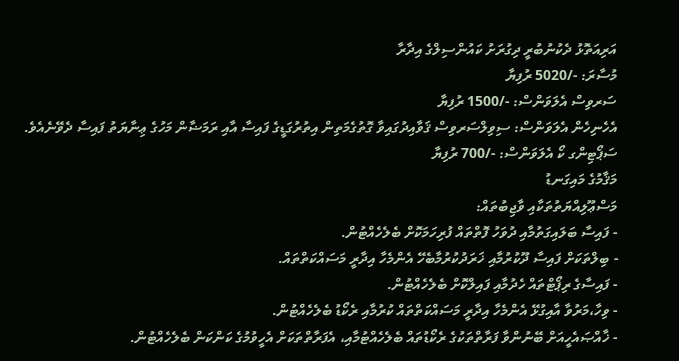އަރިއަތޮޅު ދެކުނުބުރީ ދިގުރަށު ކައުންސިލްގެ އިދާރާ
މުސާރަ: -/5020 ރުފިޔާ
ސަރވިސް އެލަވަންސް: -/1500 ރުފިޔާ
އެހެނިހެން އެލަވަންސް: ސިވިލްސަރވިސް ޤަވާއިދުގައިވާ ގޮތުގެމަތިން އިތުރުގަޑީގެ ފައިސާ އާއި ރަމަޟާން މަހުގެ ޢިނާޔަތު ފައިސާ ދެވޭނެއެވެ.
ސަޕޯޓިންގ ކޯ އެލަވަންސް: -/700 ރުފިޔާ
މަޤާމުގެ މައިގަނޑު
މަސްޢޫލިއްޔަތުތަކާއި ވާޖިބުތައް:
- ފައިސާ ބަލައިގަތުމާއި ދުވަހު ފޮތްތައް ފުރިހަމަކޮށް ބެލެހެއްޓުން.
- ބިލްތަކަށް ފައިސާ ދޫކުރުމާއި ޚަރަދުކުރުމާބެހޭ އެންމެހާ އިދާރީ މަސައްކަތްތައް.
- ފައިސާގެ ރިޕޯޓްތައް ހެދުމާއި ފައިލްކޮށް ބެލެހެއްޓުން.
- ވިހާ،މަރުވާ އާއިގުޅޭ އެންމެހާ އިދާރީ މަސައްކަތްތައް ކުރުމާއި ރެކޯޑު ބެލެހެއްޓުން.
- ޚާއްޞައެހީއަށް ބޭނުންވާ ފަރާތްތަކުގެ ރެކޯޑުތައް ބެލެހެއްޓުމާއި، އެފަރާތްތަކަށް އެހީވުމުގެ ކަންކަން ބެލެހެއްޓުން.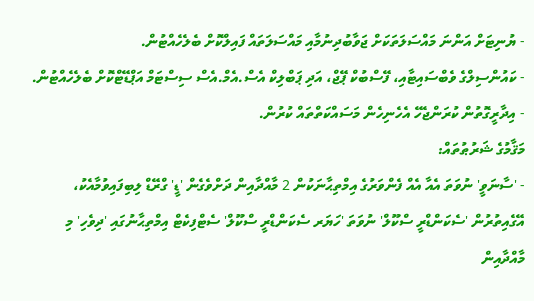- ޔުނިޓަށް އަންނަ މައްސަލަތަކަށް ޖަވާބުދިނުމާއި މައްސަލަތައް ފައިލްކޮށް ބެލެހެއްޓުން.
- ކައުންސިލްގެ ވެބްސައިޓާއި، ފޭސްބުކް ޕޭޖް، އަދި ޕަބްލިކް އެސް.އެމް.އެސް ސިސްޓަމް އަޕްޑޭޓްކޮށް ބެލެހެއްޓުން.
- އިދާރީގޮތުން ކުރަންޖެހޭ އެހެނިހެން މަސައްކަތްތައް ކުރުން.
މަޤާމުގެ ޝަރުޠުތައް:
- 'ސާނަވީ' ނުވަތަ އެއާ އެއް ފެންވަރުގެ އިމްތިޙާނަކުން 2 މާއްދާއިން ދަށްވެގެން 'ޑީ' ގްރޭޑް ލިބިފައިވުމާއެކު، އޭގެއިތުރުން 'ސެކަންޑްރީ ސްކޫލް' ނުވަތަ 'ހަޔަރ ސެކަންޑްރީ ސްކޫލް' ސެޓްފިކެޓް އިމްތިޙާނުގައި 'ދިވެހި' މި މާއްދާއިން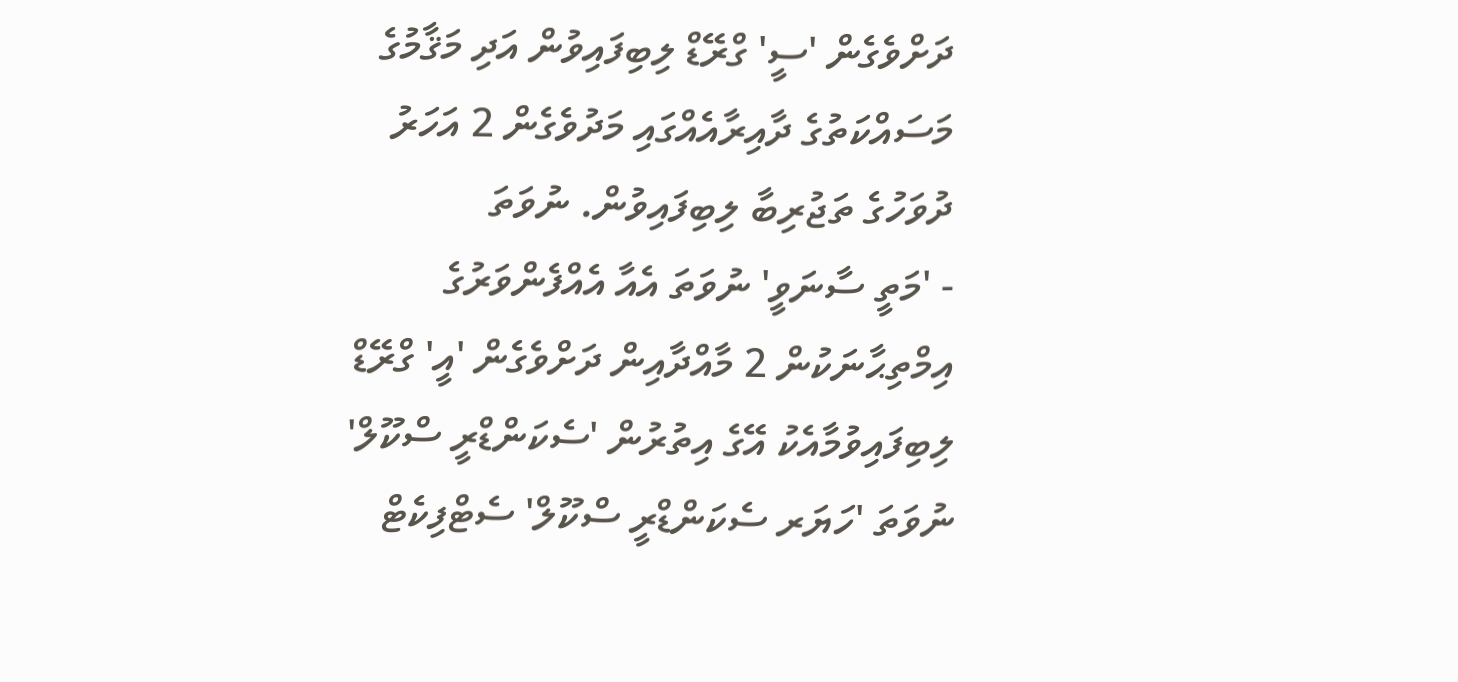ދަށްވެގެން 'ސީ' ގްރޭޑް ލިބިފައިވުން އަދި މަޤާމުގެ މަސައްކަތުގެ ދާއިރާއެއްގައި މަދުވެގެން 2 އަހަރު ދުވަހުގެ ތަޖުރިބާ ލިބިފައިވުން. ނުވަތަ
- 'މަތީ ސާނަވީ' ނުވަތަ އެއާ އެއްފެންވަރުގެ އިމްތިޙާނަކުން 2 މާއްދާއިން ދަށްވެގެން 'އީ' ގްރޭޑް ލިބިފައިވުމާއެކު އޭގެ އިތުރުން 'ސެކަންޑްރީ ސްކޫލް' ނުވަތަ 'ހަޔަރ ސެކަންޑްރީ ސްކޫލް' ސެޓްފިކެޓް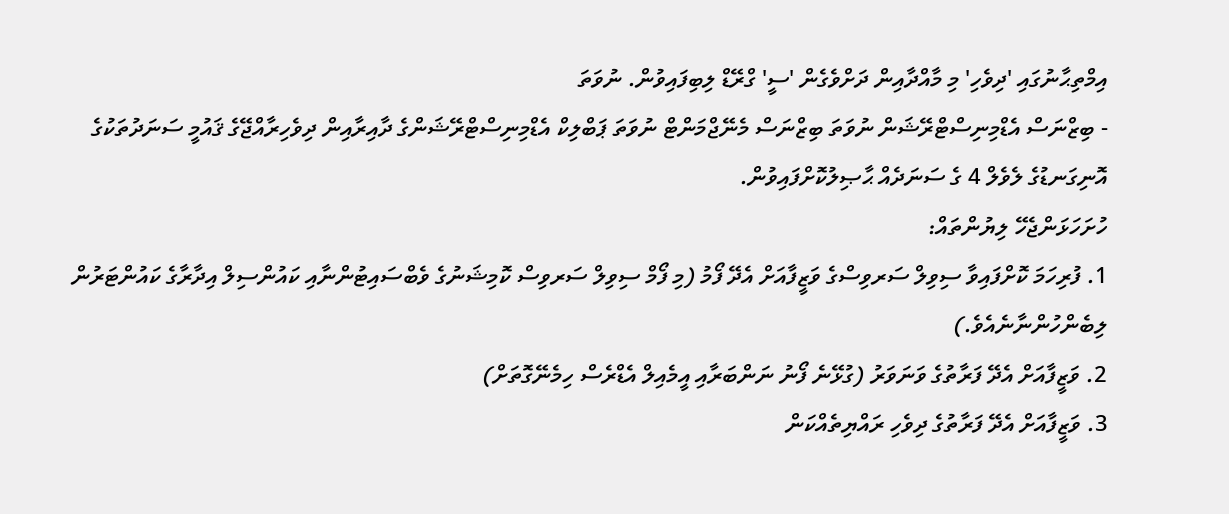އިމްތިޙާނުގައި 'ދިވެހި' މި މާއްދާއިން ދަށްވެގެން 'ސީ' ގްރޭޑް ލިބިފައިވުން. ނުވަތަ
- ބިޒްނަސް އެޑްމިނިސްޓްރޭޝަން ނުވަތަ ބިޒްނަސް މެނޭޖްމަންޓް ނުވަތަ ޕަބްލިކް އެޑްމިނިސްޓްރޭޝަންގެ ދާއިރާއިން ދިވެހިރާއްޖޭގެ ޤައުމީ ސަނަދުތަކުގެ އޮނިގަނޑުގެ ލެވެލް 4 ގެ ސަނަދެއް ޙާޞިލުކޮށްފައިވުން.
ހުށަހަޅަންޖެހޭ ލިޔުންތައް:
1. ފުރިހަމަ ކޮށްފައިވާ ސިވިލް ސަރވިސްގެ ވަޒީފާއަށް އެދޭ ފޯމު (މި ފޯމް ސިވިލް ސަރވިސް ކޮމިޝަނުގެ ވެބްސައިޓުންނާއި ކައުންސިލް އިދާރާގެ ކައުންޓަރުން ލިބެންހުންނާނެއެވެ.)
2. ވަޒީފާއަށް އެދޭ ފަރާތުގެ ވަނަވަރު (ގުޅޭނެ ފޯނު ނަންބަރާއި އީމެއިލް އެޑްރެސް ހިމެނޭގޮތަށް)
3. ވަޒީފާއަށް އެދޭ ފަރާތުގެ ދިވެހި ރައްޔިތެއްކަން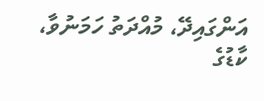އަންގައިދޭ، މުއްދަތު ހަމަނުވާ، ކާޑުގެ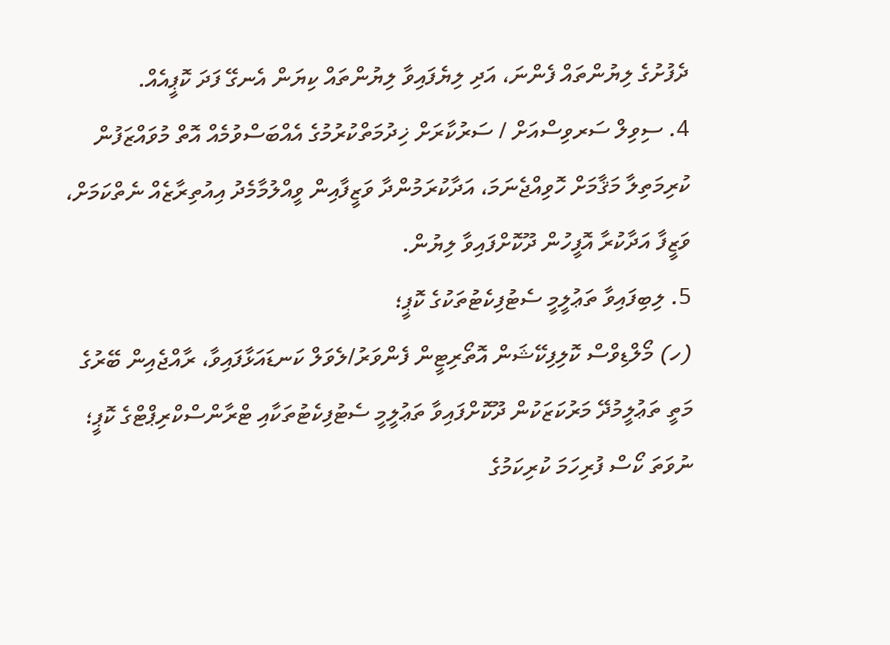ދެފުށުގެ ލިޔުންތައް ފެންނަ، އަދި ލިޔެފައިވާ ލިޔުންތައް ކިޔަން އެނގޭ ފަދަ ކޮޕީއެއް.
4. ސިވިލް ސަރވިސްއަށް / ސަރުކާރަށް ޚިދުމަތްކުރުމުގެ އެއްބަސްވުމެއް އޮތް މުވައްޒަފުން ކުރިމަތިލާ މަޤާމަށް ހޮވިއްޖެނަމަ، އަދާކުރަމުންދާ ވަޒީފާއިން ވީއްލުމާމެދު އިއުތިރާޒެއް ނެތްކަމަށް، ވަޒީފާ އަދާކުރާ އޮފީހުން ދޫކޮށްފައިވާ ލިޔުން.
5. ލިބިފައިވާ ތަޢުލީމީ ސެޓުފިކެޓުތަކުގެ ކޮޕީ؛
(ހ) މޯލްޑިވްސް ކޮލިފިކޭޝަން އޮތޯރިޓީން ފެންވަރު/ލެވަލް ކަނޑައަޅާފައިވާ، ރާއްޖެއިން ބޭރުގެ މަތީ ތަޢުލީމުދޭ މަރުކަޒަކުން ދޫކޮށްފައިވާ ތަޢުލީމީ ސެޓުފިކެޓުތަކާއި ޓްރާންސްކްރިޕްޓްގެ ކޮޕީ؛ ނުވަތަ ކޯސް ފުރިހަމަ ކުރިކަމުގެ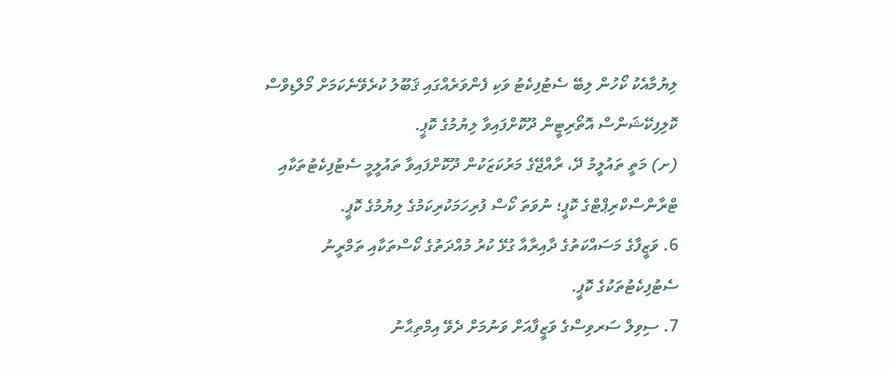ލިޔުމާއެކު ކޯހުން ލިބޭ ސެޓުފިކެޓު ވަކި ފެންވަރެއްގައި ޤަބޫލު ކުރެވޭނެކަމަށް މޯލްޑިވްސް ކޮލިފިކޭޝަންސް އޮތޯރިޓީން ދޫކޮށްފައިވާ ލިޔުމުގެ ކޮޕީ.
(ށ) މަތީ ތައުލީމު ދޭ، ރާއްޖޭގެ މަރުކަޒަކުން ދޫކޮށްފައިވާ ތައުލީމީ ސެޓުފިކެޓުތަކާއި ޓްރާންސްކްރިޕްޓްގެ ކޮޕީ؛ ނުވަތަ ކޯސް ފުރިހަމަކުރިކަމުގެ ލިޔުމުގެ ކޮޕީ.
6. ވަޒީފާގެ މަސައްކަތުގެ ދާއިރާއާ ގުޅޭ ކުރު މުއްދަތުގެ ކޯސްތަކާއި ތަމްރީނު ސެޓުފިކެޓުތަކުގެ ކޮޕީ.
7. ސިވިލް ސަރވިސްގެ ވަޒީފާއަށް ވަނުމަށް ދެވޭ އިމްތިޙާނު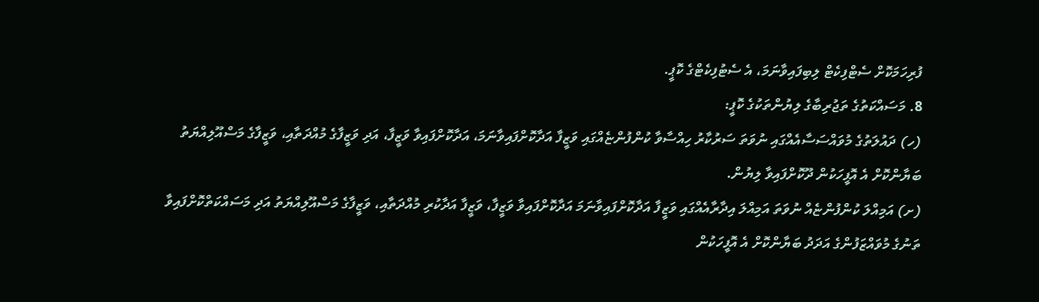ފުރިހަމަކޮށް ސެޓްފިކެޓް ލިބިފައިވާނަމަ، އެ ސެޓުފިކެޓްގެ ކޮޕީ.
8. މަސައްކަތުގެ ތަޖުރިބާގެ ލިޔުންތަކުގެ ކޮޕީ:
(ހ) ދައުލަތުގެ މުވައްސަސާއެއްގައި ނުވަތަ ސަރުކާރު ހިއްސާވާ ކުންފުންޏެއްގައި ވަޒީފާ އަދާކޮށްފައިވާނަމަ، އަދާކޮށްފައިވާ ވަޒީފާ، އަދި ވަޒީފާގެ މުއްދަތާއި، ވަޒީފާގެ މަސްއޫލިއްޔަތު ބަޔާންކޮށް އެ އޮފީހަކުން ދޫކޮށްފައިވާ ލިޔުން.
(ށ) އަމިއްލަ ކުންފުންޏެއް ނުވަތަ އަމިއްލަ އިދާރާއެއްގައި ވަޒީފާ އަދާކޮށްފައިވާނަމަ އަދާކޮށްފައިވާ ވަޒީފާ، ވަޒީފާ އަދާކުރި މުއްދަތާއި، ވަޒީފާގެ މަސްއޫލިއްޔަތު އަދި މަސައްކަތްކޮށްފައިވާ ތަނުގެ މުވައްޒަފުންގެ އަދަދު ބަޔާންކޮށް އެ އޮފީހަކުން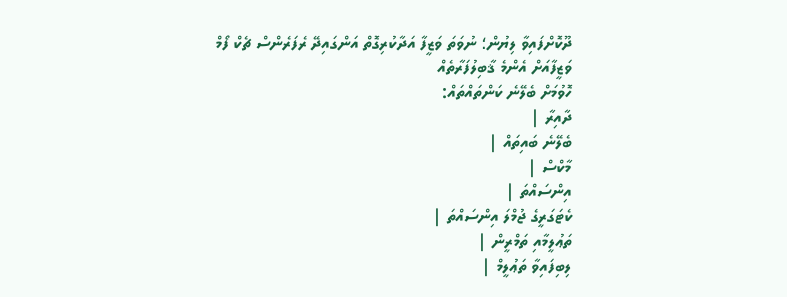ދޫކޮށްފައިވާ ލިޔުން؛ ނުވަތަ ވަޒީފާ އަދާކުރިގޮތް އަންގައިދޭ ރެފަރެންސް ޗެކް ފޯމް
ވަޒީފާއަށް އެންމެ ޤާބިލުފަރާތެއް
ހޮވުމަށް ބެލޭނެ ކަންތައްތައް:
ދާއިރާ |
ބެލޭނެ ބައިތައް |
މާކްސް |
އިންސައްތަ |
ކެޓަގަރީގެ ޖުމްލަ އިންސައްތަ |
ތަޢުލީމާއި ތަމްރީން |
ލިބިފައިވާ ތަޢުލީމް |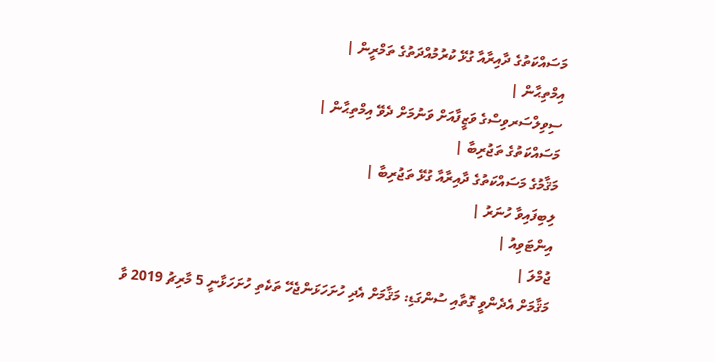މަސައްކަތުގެ ދާއިރާއާ ގުޅޭ ކުރުމުއްދަތުގެ ތަމްރީން |
އިމްތިޙާން |
ސިވިލްސަރވިސްގެ ވަޒީފާއަށް ވަނުމަށް ދެވޭ އިމްތިޙާން |
މަސައްކަތުގެ ތަޖުރިބާ |
މަޤާމުގެ މަސައްކަތުގެ ދާއިރާއާ ގުޅޭ ތަޖުރިބާ |
ލިބިފައިވާ ހުނަރު |
އިންޓަވިއު |
ޖުމްލަ |
މަޤާމަށް އެދެންވީ ގޮތާއި ސުންގަޑި: މަޤާމަށް އެދި ހުށަހަޅަންޖެހޭ ތަކެތި ހުށަހަޅާނީ 5 މާރިޗު 2019 ވާ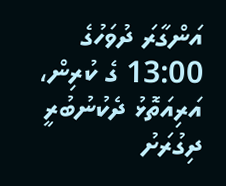އަންގާރަ ދުވަހުގެ 13:00 ގެ ކުރިން، އަރިއަތޮޅު ދެކުނުބުރީ ދިގުރަށު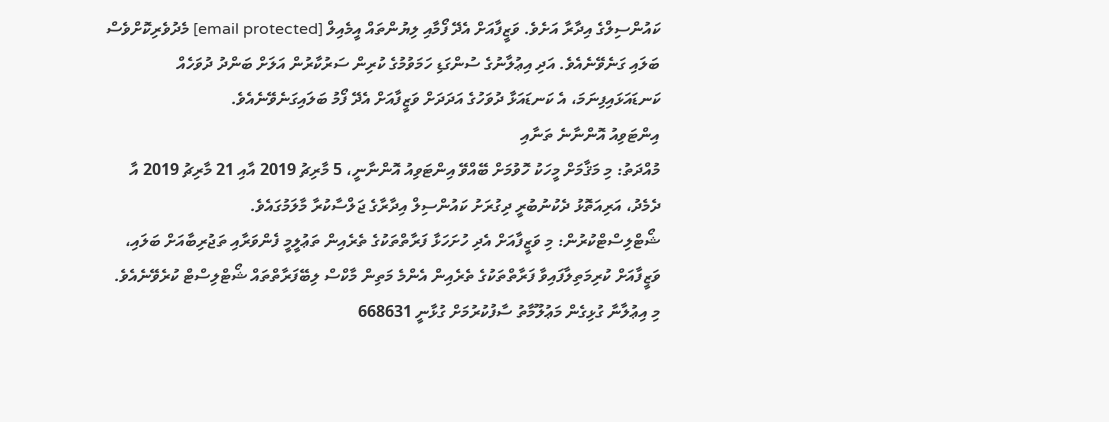ކައުންސިލްގެ އިދާރާ އަށެވެ. ވަޒީފާއަށް އެދޭ ފޯމާއި ލިޔުންތައް އީމެއިލް [email protected] މެދުވެރިކޮށްވެސް ބަލައި ގަނެވޭނެއެވެ. އަދި އިޢުލާނުގެ ސުންގަޑި ހަމަވުމުގެ ކުރިން ސަރުކާރުން އަލަށް ބަންދު ދުވަހެއް ކަނޑައަޅައިފިނަމަ، އެ ކަނޑައަޅާ ދުވަހުގެ އަދަދަށް ވަޒީފާއަށް އެދޭ ފޯމު ބަލައިގަނެވޭނެއެވެ.
އިންޓަވިއު އޮންނާނެ ތަނާއި
މުއްދަތު: މި މަޤާމަށް މީހަކު ހޮވުމަށް ބޭއްވޭ އިންޓަވިއު އޮންނާނީ، 5 މާރިޗު 2019 އާއި 21 މާރިޗު 2019 އާ ދެމެދު، އަރިއަތޮޅު ދެކުނުބުރީ ދިގުރަށު ކައުންސިލް އިދާރާގެ ޖަލްސާކުރާ މާލަމުގައެވެ.
ޝޯޓްލިސްޓްކުރުން: މި ވަޒީފާއަށް އެދި ހުށަހަޅާ ފަރާތްތަކުގެ ތެރެއިން ތަޢުލީމީ ފެންވަރާއި ތަޖުރިބާއަށް ބަލައި، ވަޒީފާއަށް ކުރިމަތިލާފައިވާ ފަރާތްތަކުގެ ތެރެއިން އެންމެ މަތިން މާކްސް ލިބޭފަރާތްތައް ޝޯޓްލިސްޓް ކުރެވޭނެއެވެ.
މި އިޢުލާނާ ގުޅިގެން މަޢުލޫމާތު ސާފުކުރުމަށް ގުޅާނީ 668631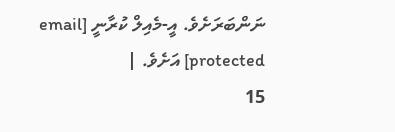ނަންބަރަށެވެ. އީ-މެއިލް ކުރާނީ [email protected] އަށެވެ. |
15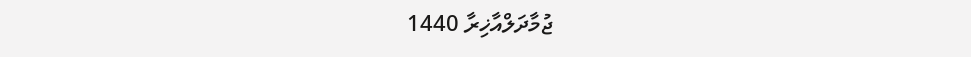ޖުމާދަލްއާޚިރާ 1440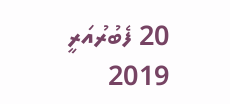20 ފެބުރުއަރީ 2019